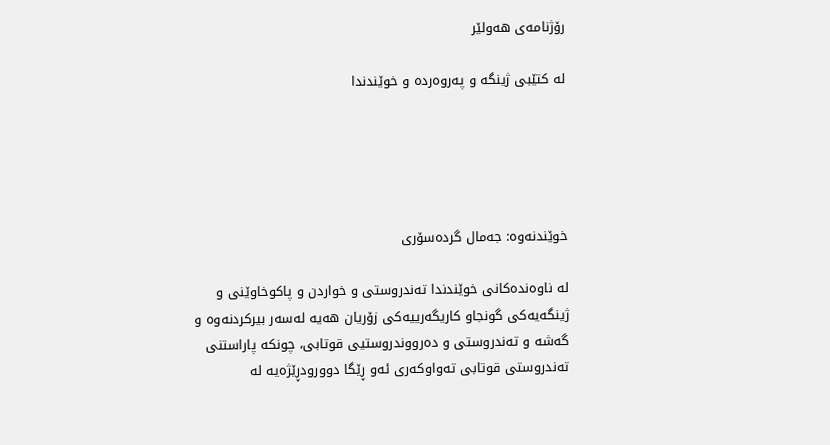رۆژنامەی ھەولێر

لە کتێبی ژینگە و پەروەردە و خوێندندا





خوێندنەوە: جەمال گردەسۆری

لە ناوەندەکانی خوێندندا تەندروستی و خواردن و پاکوخاوێنی و ژینگەیەکی گونجاو کاریگەرییەکی زۆریان هەیە لەسەر بیرکردنەوە و گەشە و تەندروستی و دەرووندروستیی قوتابی، چونکە پاراستنی تەندروستی قوتابی تەواوکەری ئەو ڕێگا دوورودڕێژەیە لە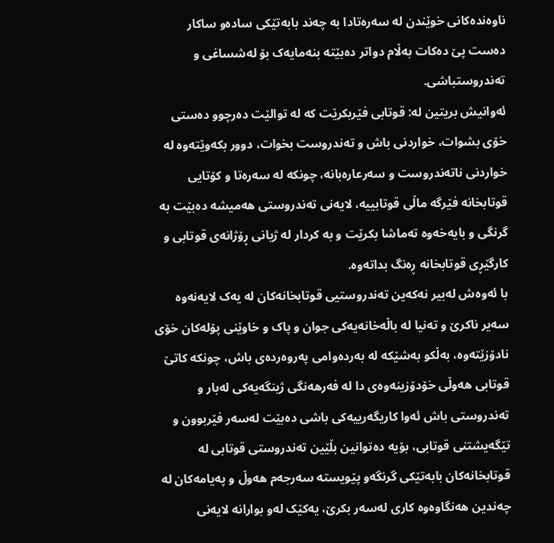ناوەندەکانی خوێندن لە سەرەتادا بە چەند بابەتێکی سادەو ساکار دەست پێ دەکات بەڵام دواتر دەبێتە بنەمایەک بۆ لەشساغی و تەندروستباشی.
ئەوانیش بریتین لە: قوتابی فێربکرێت کە لە توالێت دەرچوو دەستی خۆی بشوات، خواردنی باش و تەندروست بخوات، دوور بکەوێتەوە لە خواردنی ناتەندروست و سەرعارەبانە، چونکە لە سەرەتا و کۆتایی قوتابخانە فێرگە ماڵی قوتابییە، لایەنی تەندروستی هەمیشە دەبێت بە گرنگی و بایەخەوە تەماشا بکرێت و بە کردار لە ژیانی ڕۆژانەی قوتابی و کارگێڕی قوتابخانە ڕەنگ بداتەوە.
با ئەوەش لەبیر نەکەین تەندروستیی قوتابخانەکان لە یەک لایەنەوە سەیر ناکرێ و تەنیا لە باڵەخانەیەکی جوان و پاک و خاوێنی پۆلەکان خۆی نادۆزێتەوە، بەڵکو بەشێکە لە بەردەوامی پەروەردەی باش، چونکە کاتێ قوتابی هەوڵی خۆدۆزینەوەی دا لە فەرهەنگی ژینگەیەکی لەبار و تەندروستی باش ئەوا کاریگەرییەکی باشی دەبێت لەسەر فێربوون و تێگەیشتنی قوتابی، بۆیە دەتوانین بڵێین تەندروستی قوتابی لە قوتابخانەکان بابەتێکی گرنگەو پێویستە سەرجەم هەوڵ و پەیامەکان لە چەندین هەنگاوەوە کاری لەسەر بکرێ، یەکێک لەو بوارانە لایەنی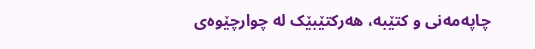چاپەمەنی و کتێبە، هەرکتێبێک لە چوارچێوەی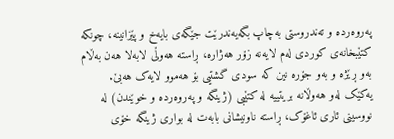پەروەردە و تەندروستی بەچاپ بگەیەندرێت جێگەی بایەخ و پێزانینە، چونکە کتێبخانەی کوردی لەم لایەنە زۆر هەژارە، ڕاستە هەوڵی لابەلا هەن بەڵام بەو ڕێژە و بەو جۆرە نین کە سودی گشتیی بۆ هەموو لایەک هەبێ.
یەکێک لەو هەوڵانە بریتییە لە کتێبی (ژینگە و پەروەردە و خوێندن) لە نووسینی ئاری ئاغۆک، ڕاستە ناونیشانی بابەت لە بواری ژینگە خۆی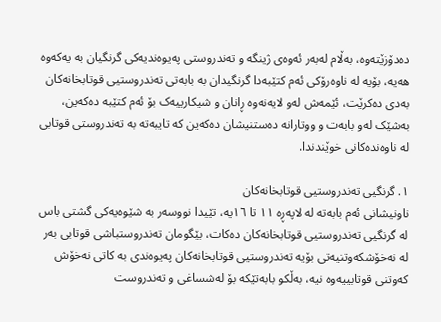دەدۆزێتەوە، بەڵام لەبەر ئەوەی ژینگە و تەندروستی پەیوەندیەکی گرنگیان بە یەکەوە هەیە، بۆیە لە ناوەرۆکی ئەم کتێبەدا گرنگیدان بە بابەتی تەندروستیی قوتابخانەکان بەدی دەکرێت، ئێمەش لەو لایەنەوە ڕانان و شیکارییەک بۆ ئەم کتێبە دەکەین، بەشێک لەو بابەت و ووتارانە دەستنیشان دەکەین کە تایبەتە بە تەندروستی قوتابی لە ناوەندەکانی خوێندندا.

١. گرنگیی تەندروستیی قوتابخانەکان
ناونیشانی ئەم بابەتە لە لاپەڕە ١١ تا ١٦یە، تێیدا نووسەر بە شێوەیەکی گشتی باس لە گرنگیی تەندروستیی قوتابخانەکان دەکات، بێگومان تەندروستباشی قوتابی بەر لە نەخۆشکەوتنیەتی بۆیە تەندروستیی قوتابخانەکان پەیوەندی بە کاتی نەخۆش کەوتنی قوتابییەوە نیە، بەڵکو بابەتێکە بۆ لەشساغی و تەندروست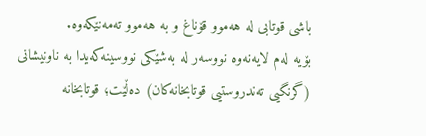باشی قوتابی لە هەموو قۆناغ و بە هەموو تەمەنێکەوە.
بۆیە لەم لایەنەوە نووسەر لە بەشێکی نووسینەکەیدا بە ناونیشانی (گرنگیی تەندروستیی قوتابخانەکان) دەڵێت؛ قوتابخانە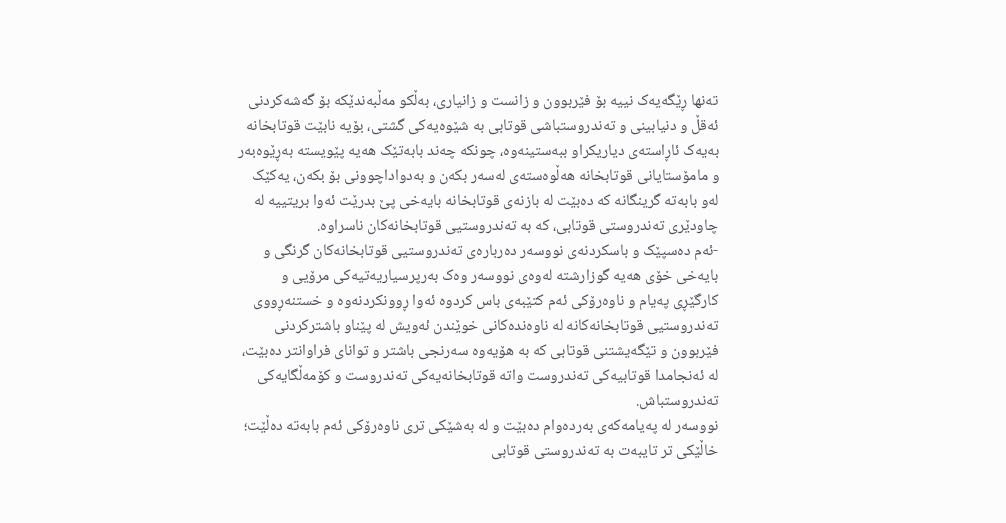تەنها ڕێگەیەک نییە بۆ فێربوون و زانست و زانیاری، بەڵکو مەڵبەندێکە بۆ گەشەکردنی ئەقڵ و دنیابینی و تەندروستباشی قوتابی بە شێوەیەکی گشتی، بۆیە نابێت قوتابخانە بەیەک ئاڕاستەی دیاریکراو ببەستینەوە، چونکە چەند بابەتێک هەیە پێویستە بەڕێوەبەر و مامۆستایانی قوتابخانە هەڵوەستەی لەسەر بکەن و بەدواداچوونی بۆ بکەن، یەکێک لەو بابەتە گرینگانە کە دەبێت لە بازنەی قوتابخانە بایەخی پێ بدرێت ئەوا بریتییە لە چاودێری تەندروستی قوتابی، کە بە تەندروستیی قوتابخانەکان ناسراوە.
-ئەم دەسپێک و باسکردنەی نووسەر دەربارەی تەندروستیی قوتابخانەکان گرنگی و بایەخی خۆی هەیە گوزارشتە لەوەی نووسەر وەک بەرپرسیاریەتیەکی مرۆیی و کارگێڕی پەیام و ناوەرۆکی ئەم کتێبەی باس کردوە ئەوا ڕوونکردنەوە و خستنەڕووی تەندروستیی قوتابخانەکانە لە ناوەندەکانی خوێندن ئەویش لە پێناو باشترکردنی فێربوون و تێگەیشتنی قوتابی کە بە هۆیەوە سەرنجی باشتر و توانای فراوانتر دەبێت، لە ئەنجامدا قوتابیەکی تەندروست واتە قوتابخانەیەکی تەندروست و کۆمەڵگایەکی تەندروستباش.
نووسەر لە پەیامەکەی بەردەوام دەبێت و لە بەشێکی تری ناوەرۆکی ئەم بابەتە دەڵێت؛ خاڵێکی تر تایبەت بە تەندروستی قوتابی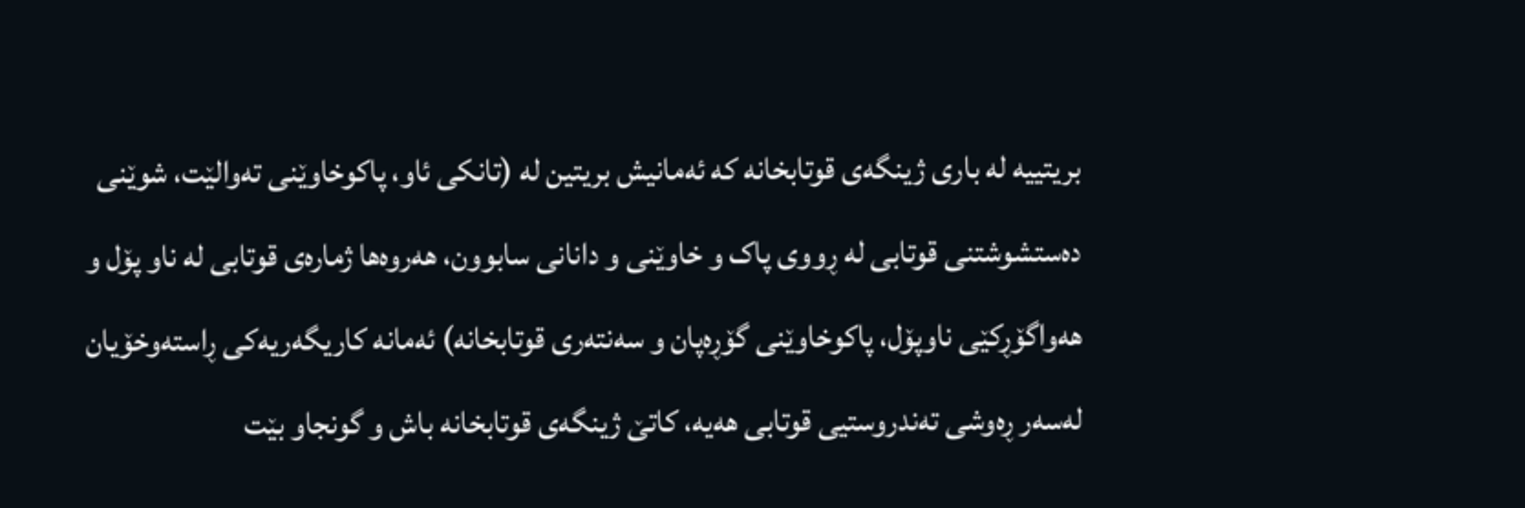بریتییە لە باری ژینگەی قوتابخانە کە ئەمانیش بریتین لە (تانکی ئاو، پاکوخاوێنی تەوالێت، شوێنی دەستشوشتنی قوتابی لە ڕووی پاک و خاوێنی و دانانی سابوون، هەروەها ژمارەی قوتابی لە ناو پۆل و هەواگۆڕکێی ناوپۆل، پاکوخاوێنی گۆڕەپان و سەنتەری قوتابخانە) ئەمانە کاریگەریەکی ڕاستەوخۆیان لەسەر ڕەوشی تەندروستیی قوتابی هەیە، کاتێ ژینگەی قوتابخانە باش و گونجاو بێت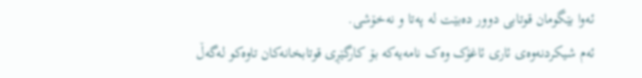ئەوا بێگومان قوتابی دوور دەبێت لە پەتا و نەخۆشی.
ئەم شیکردنەوەی ئاری ئاغۆک وەک نامەیەکە بۆ کارگێڕی قوتابخانەکان تاوەکو لەگەڵ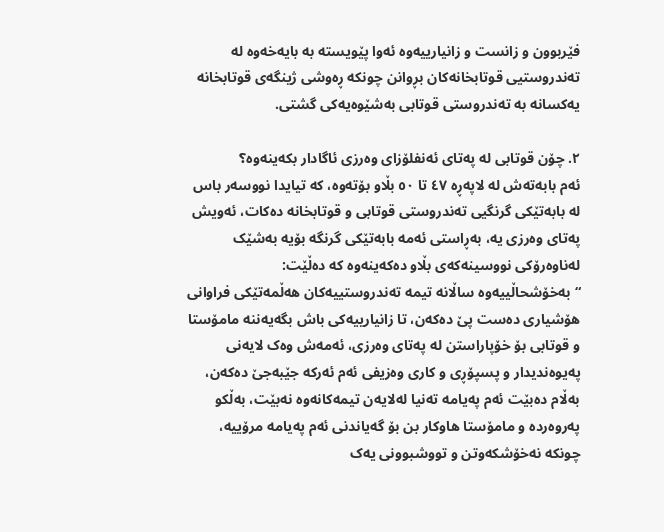فێربوون و زانست و زانیارییەوە ئەوا پێویستە بە بایەخەوە لە تەندروستیی قوتابخانەکان بڕوانن چونکە ڕەوشی ژینگەی قوتابخانە یەکسانە بە تەندروستی قوتابی بەشێوەیەکی گشتی.

٢. چۆن قوتابی لە پەتای ئەنفلۆزای وەرزی ئاگادار بکەینەوە؟
ئەم بابەتەش لە لاپەڕە ٤٧ تا ٥٠ بڵاو بۆتەوە، کە تیایدا نووسەر باس لە بابەتێکی گرنگیی تەندروستی قوتابی و قوتابخانە دەکات، ئەویش پەتای وەرزی یە، بەڕاستی ئەمە بابەتێکی گرنگە بۆیە بەشێک لەناوەرۆکی نووسینەکەی بڵاو دەکەینەوە کە دەڵێت: “بەخۆشحاڵییەوە ساڵانە تیمە تەندروستییەکان هەڵمەتێکی فراوانی هۆشیاری دەست پێ دەکەن، تا زانیارییەکی باش بگەیەننە مامۆستا و قوتابی بۆ خۆپاراستن لە پەتای وەرزی، ئەمەش وەک لایەنی پەیوەندیدار و پسپۆڕی و کاری وەزیفی ئەم ئەرکە جێبەجێ دەکەن، بەڵام دەبێت ئەم پەیامە تەنیا لەلایەن تیمەکانەوە نەبێت، بەڵکو پەروەردە و مامۆستا هاوکار بن بۆ گەیاندنی ئەم پەیامە مرۆییە، چونکە نەخۆشکەوتن و تووشبوونی یەک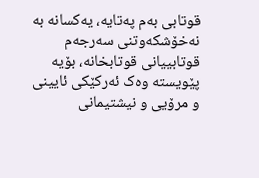قوتابی بەم پەتایە، یەکسانە بە نەخۆشکەوتنی سەرجەم قوتابییانی قوتابخانە، بۆیە پێویستە وەک ئەرکێکی ئایینی و مرۆیی و نیشتیمانی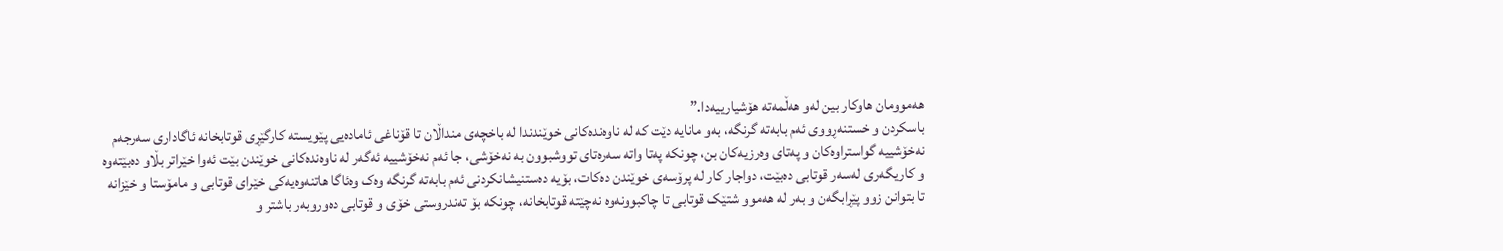هەموومان هاوکار بین لەو هەڵمەتە هۆشیارییەدا.”
باسکردن و خستنەڕووی ئەم بابەتە گرنگە، بەو مانایە دێت کە لە ناوەندەکانی خوێندندا لە باخچەی منداڵان تا قۆناغی ئامادەیی پێویستە کارگێڕی قوتابخانە ئاگاداری سەرجەم نەخۆشییە گواستراوەکان و پەتای وەرزیەکان بن، چونکە پەتا واتە سەرەتای تووشبوون بە نەخۆشی، جا ئەم نەخۆشییە ئەگەر لە ناوەندەکانی خوێندن بێت ئەوا خێراتر بڵاو دەبێتەوە و کاریگەری لەسەر قوتابی دەبێت، دواجار کار لە پرۆسەی خوێندن دەکات، بۆیە دەستنیشانکردنی ئەم بابەتە گرنگە وەک وەئاگا هاتنەوەیەکی خێرای قوتابی و مامۆستا و خێزانە تا بتوانن زوو پێڕابگەن و بەر لە هەموو شتێک قوتابی تا چاکبوونەوە نەچێتە قوتابخانە، چونکە بۆ تەندروستی خۆی و قوتابی دەوروبەر باشتر و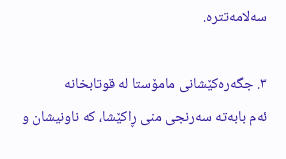سەلامەتترە.

٣. جگەرەکێشانی مامۆستا لە قوتابخانە
ئەم بابەتە سەرنجی منی ڕاکێشا، کە ناونیشان و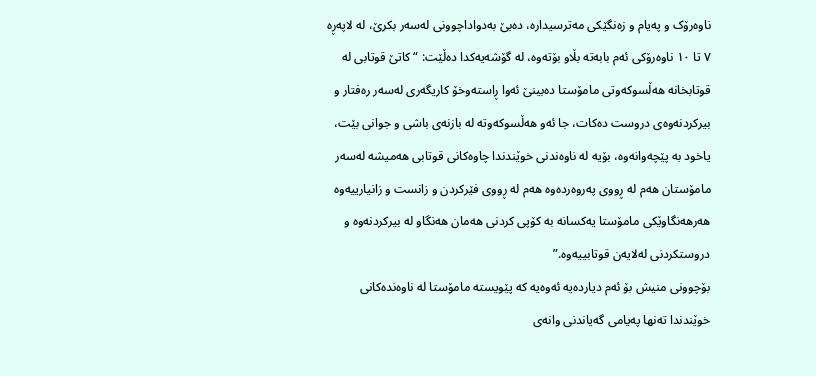ناوەرۆک و پەیام و زەنگێکی مەترسیدارە، دەبێ بەدواداچوونی لەسەر بکرێ، لە لاپەڕە ٧ تا ١٠ ناوەرۆکی ئەم بابەتە بڵاو بۆتەوە، لە گۆشەیەکدا دەڵێت: “کاتێ قوتابی لە قوتابخانە هەڵسوکەوتی مامۆستا دەبینێ ئەوا ڕاستەوخۆ کاریگەری لەسەر رەفتار و بیرکردنەوەی دروست دەکات، جا ئەو هەڵسوکەوتە لە بازنەی باشی و جوانی بێت، یاخود بە پێچەوانەوە، بۆیە لە ناوەندنی خوێندندا چاوەکانی قوتابی هەمیشە لەسەر مامۆستان هەم لە ڕووی پەروەردەوە هەم لە ڕووی فێرکردن و زانست و زانیارییەوە هەرهەنگاوێکی مامۆستا یەکسانە بە کۆپی کردنی هەمان هەنگاو لە بیرکردنەوە و دروستکردنی لەلایەن قوتابییەوە.”
بۆچوونی منیش بۆ ئەم دیاردەیە ئەوەیە کە پێویستە مامۆستا لە ناوەندەکانی خوێندندا تەنها پەیامی گەیاندنی وانەی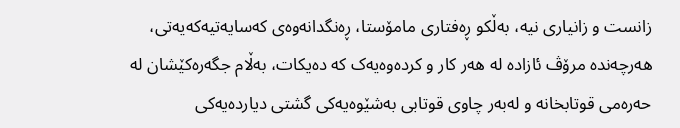زانست و زانیاری نیە، بەڵکو ڕەفتاری مامۆستا، ڕەنگدانەوەی کەسایەتیەکەیەتی، هەرچەندە مرۆڤ ئازادە لە هەر کار و کردەوەیەک کە دەیکات، بەڵام جگەرەکێشان لە حەرەمی قوتابخانە و لەبەر چاوی قوتابی بەشێوەیەکی گشتی دیاردەیەکی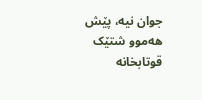جوان نیە، پێش هەموو شتێک قوتابخانە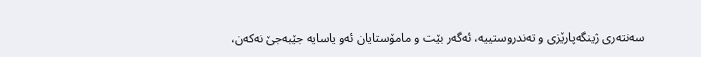سەنتەری ژینگەپارێزی و تەندروستییە، ئەگەر بێت و مامۆستایان ئەو یاسایە جێبەجێ نەکەن،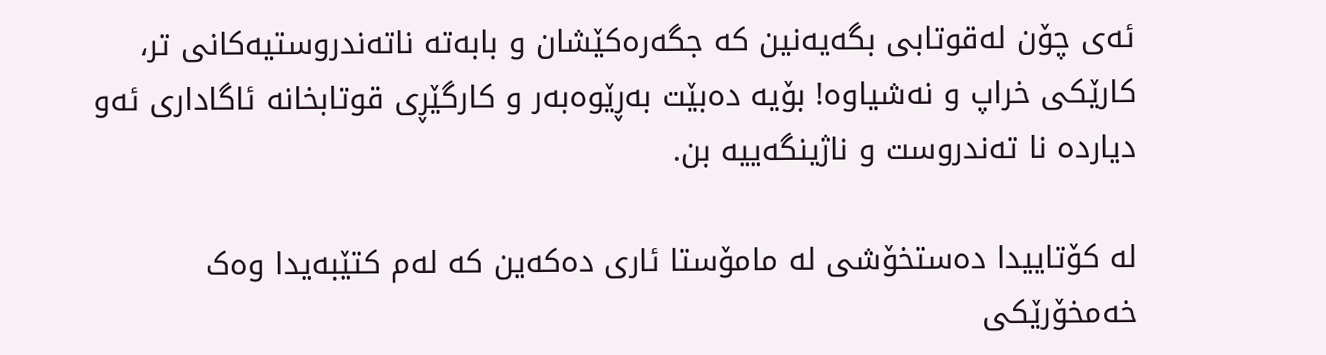ئەی چۆن لەقوتابی بگەیەنین کە جگەرەکێشان و بابەتە ناتەندروستیەکانی تر، کارێکی خراپ و نەشیاوە! بۆیە دەبێت بەڕێوەبەر و کارگێڕی قوتابخانە ئاگاداری ئەو دیاردە نا تەندروست و ناژینگەییە بن.

لە کۆتاییدا دەستخۆشی لە مامۆستا ئاری دەکەین کە لەم کتێبەیدا وەک خەمخۆرێکی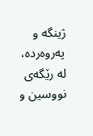ژینگە و پەروەردە، لە رێگەی نووسین و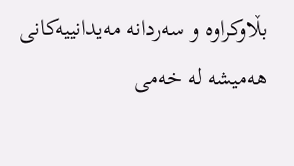بڵاوکراوە و سەردانە مەیدانییەکانی هەمیشە لە خەمی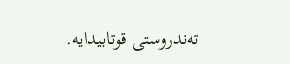تەندروستی قوتابیدایە.